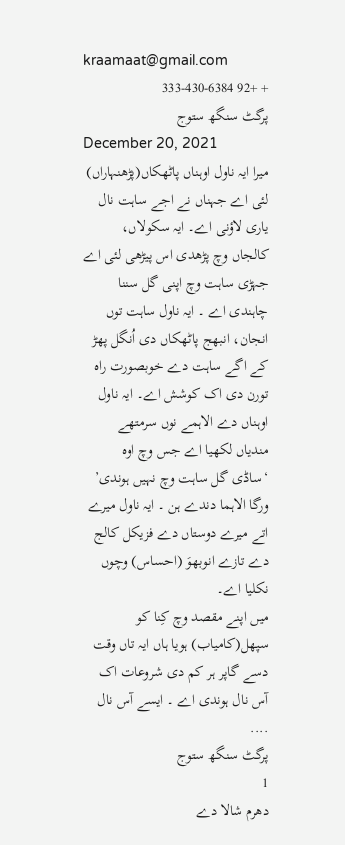kraamaat@gmail.com
+ +92 333-430-6384
پرگٹ سنگھ ستوج
December 20, 2021
میرا ایہ ناول اوہناں پاٹھکاں(پڑھنہاراں) لئی اے جہناں نے اجے ساہت نال یاری لاؤنی اے۔ ایہ سکولاں، کالجاں وچ پڑھدی اس پیڑھی لئی اے جہڑی ساہت وچ اپنی گل سننا چاہندی اے ۔ ایہ ناول ساہت توں انجان، انبھج پاٹھکاں دی اُنگل پھڑ کے اگے ساہت دے خوبصورت راہ تورن دی اک کوشش اے۔ ایہ ناول اوہناں دے الاہمے نوں سرمتھے مندیاں لکھیا اے جس وچ اوہ ‘ساڈی گل ساہت وچ نہیں ہوندی’ ورگا الاہما دندے ہن ۔ ایہ ناول میرے اتے میرے دوستاں دے فزیکل کالج دے تازے انوبھوَ (احساس) وچوں نکلیا اے۔
میں اپنے مقصد وچ کِنا کو سپھل(کامیاب) ہویا ہاں ایہ تاں وقت دسے گاپر ہر کم دی شروعات اک آس نال ہوندی اے ۔ ایسے آس نال ....
پرگٹ سنگھ ستوج
1
دھرم شالا دے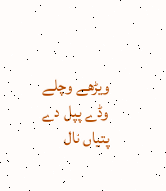ویڑھے وچلے وڈے پپل دے پتیاں نال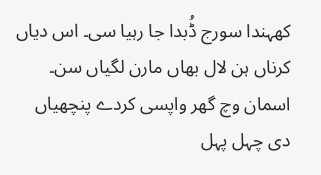کھہندا سورج ڈُبدا جا رہیا سی۔ اس دیاں کرناں ہن لال بھاں مارن لگیاں سن۔ اسمان وچ گھر واپسی کردے پنچھیاں دی چہل پہل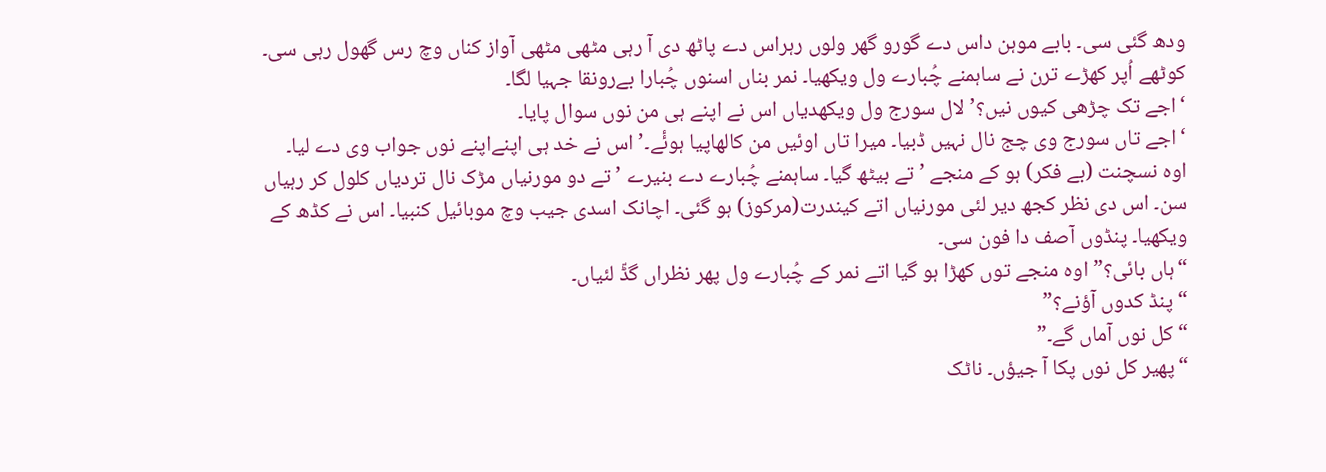ودھ گئی سی۔ بابے موہن داس دے گورو گھر ولوں رہراس دے پاٹھ دی آ رہی مٹھی مٹھی آواز کناں وچ رس گھول رہی سی۔ کوٹھے اُپر کھڑے ترن نے ساہمنے چُبارے ول ویکھیا۔ نمر بناں اسنوں چُبارا بےرونقا جہیا لگا۔
‘اجے تک چڑھی کیوں نیں؟’ لال سورج ول ویکھدیاں اس نے اپنے ہی من نوں سوال پایا۔
‘اجے تاں سورج وی چج نال نہیں ڈبیا۔ میرا تاں اوئیں من کالھاپیا ہوئٔے۔’ اس نے خد ہی اپنےاپنے نوں جواب وی دے لیا۔
اوہ نسچنت (بے فکر) ہو کے منجے ’تے بیٹھ گیا۔ ساہمنے چُبارے دے بنیرے ’تے دو مورنیاں مڑک نال تردیاں کلول کر رہیاں سن۔ اس دی نظر کجھ دیر لئی مورنیاں اتے کیندرت(مرکوز) ہو گئی۔ اچانک اسدی جیب وچ موبائیل کنبیا۔ اس نے کڈھ کے ویکھیا۔ پنڈوں آصف دا فون سی۔
“ہاں بائی؟” اوہ منجے توں کھڑا ہو گیا اتے نمر کے چُبارے ول پھر نظراں گڈّ لئیاں۔
“پنڈ کدوں آؤنے؟”
“کل نوں آماں گے۔”
“پھیر کل نوں پکا آ جیؤں۔ ناٹک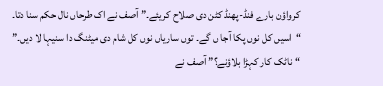کرواؤن بارے فنڈ-پھنڈ کٹن دی صلاح کریئے۔” آصف نے اک طرحاں نال حکم سنا دتا۔
“اسیں کل نوں پکا آجا ں گے۔ توں ساریاں نوں کل شام دی میٹنگ دا سنیہا لا دیں۔”
“ناٹک کار کہڑا بلاؤنے؟” آصف نے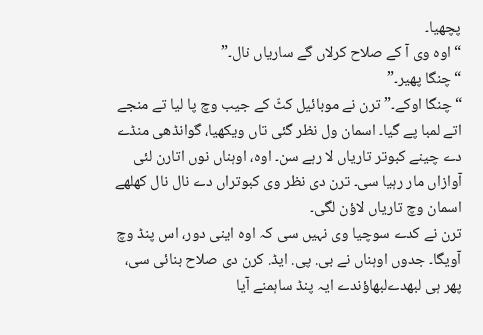پچھیا۔
“اوہ وی آ کے صلاح کرلاں گے ساریاں نال۔”
“چنگا پھیر۔”
“چنگا اوکے۔” ترن نے موبائیل کٹّ کے جیب وچ پا لیا تے منجے اتے لمبا پے گیا۔ اسمان ول نظر گئی تاں ویکھیا، گوانڈھی منڈے دے چینے کبوتر تاریاں لا رہے سن۔ اوہ، اوہناں نوں اتارن لئی آوازاں مار رہیا سی۔ ترن دی نظر وی کبوتراں دے نال نال کھلھے اسمان وچ تاریاں لاؤن لگی۔
ترن نے کدے سوچیا وی نہیں سی کہ اوہ اینی دور، اس پنڈ وچ آویگا۔ جدوں اوہناں نے بی. پی. ایڈ. کرن دی صلاح بنائی سی، پھر ہی لبھدےلبھاؤندے ایہ پنڈ ساہمنے آیا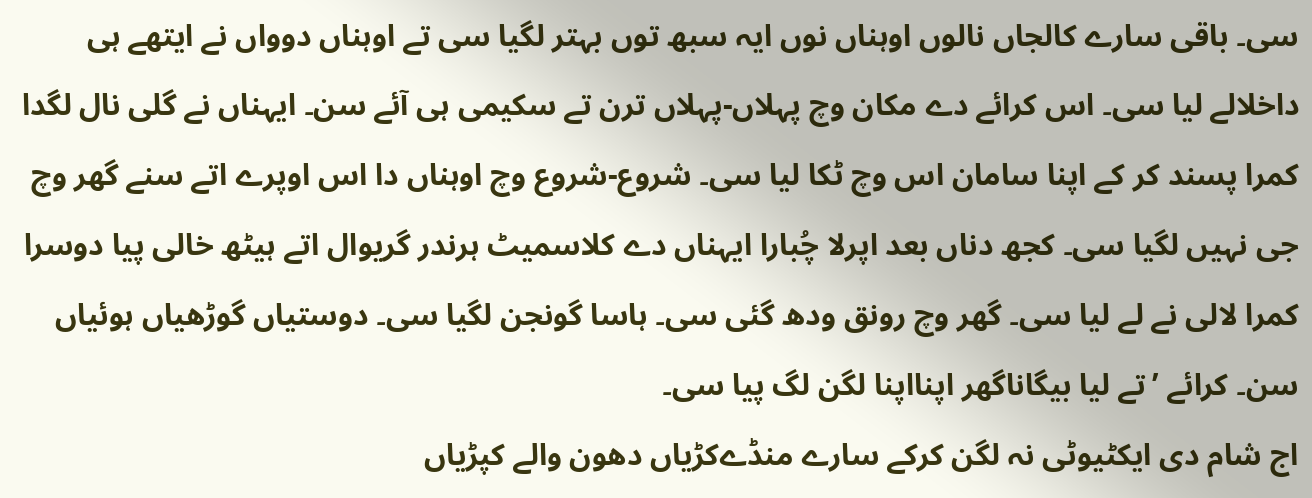سی۔ باقی سارے کالجاں نالوں اوہناں نوں ایہ سبھ توں بہتر لگیا سی تے اوہناں دوواں نے ایتھے ہی داخلالے لیا سی۔ اس کرائے دے مکان وچ پہلاں-پہلاں ترن تے سکیمی ہی آئے سن۔ ایہناں نے گلی نال لگدا کمرا پسند کر کے اپنا سامان اس وچ ٹکا لیا سی۔ شروع-شروع وچ اوہناں دا اس اوپرے اتے سنے گھر وچ جی نہیں لگیا سی۔ کجھ دناں بعد اپرلا چُبارا ایہناں دے کلاسمیٹ ہرندر گریوال اتے ہیٹھ خالی پیا دوسرا کمرا لالی نے لے لیا سی۔ گھر وچ رونق ودھ گئی سی۔ ہاسا گونجن لگیا سی۔ دوستیاں گوڑھیاں ہوئیاں سن۔ کرائے ’تے لیا بیگاناگھر اپنااپنا لگن لگ پیا سی۔
اج شام دی ایکٹیوٹی نہ لگن کرکے سارے منڈےکڑیاں دھون والے کپڑیاں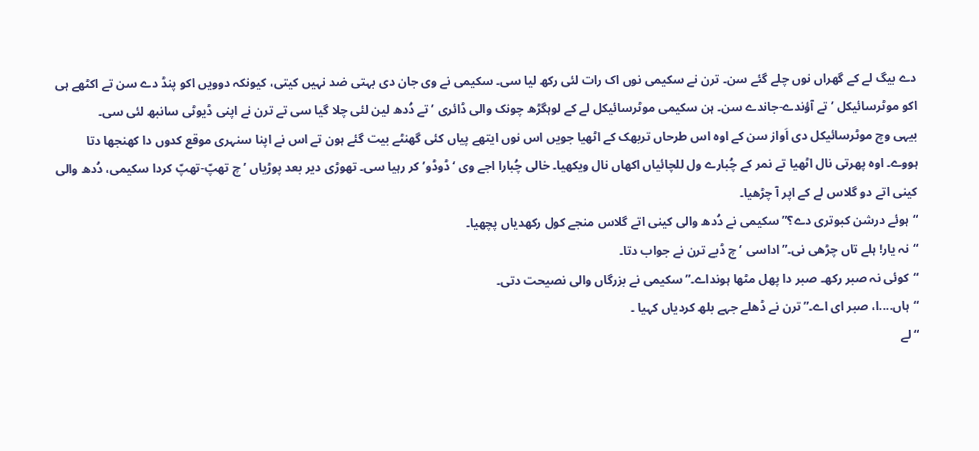دے بیگ لے کے گھراں نوں چلے گئے سن۔ ترن نے سکیمی نوں اک رات لئی رکھ لیا سی۔ سکیمی نے وی جان دی بہتی ضد نہیں کیتی، کیونکہ دوویں اکو پنڈ دے سن تے اکٹھے ہی اکو موٹرسائیکل ’تے آؤندے-جاندے سن۔ ہن سکیمی موٹرسائیکل لے کے لوہگڑھ چونک والی ڈائری ’تے دُدھ لین لئی چلا گیا سی تے ترن نے اپنی ڈیوٹی سانبھ لئی سی۔
بیہی وچ موٹرسائیکل دی اَواز سن کے اوہ اس طرحاں تربھک کے اٹھیا جویں اس نوں ایتھے پیاں کئی گھنٹے بیت گئے ہون تے اس نے اپنا سنہری موقع کدوں دا کھنجھا دتا ہووے۔ اوہ پھرتی نال اٹھیا تے نمر کے چُبارے ول للچائیاں اکھاں نال ویکھیا۔ خالی چُبارا اجے وی ‘ڈوڈو’ کر رہیا سی۔ تھوڑی دیر بعد پوڑیاں ’چ تھپّ-تھپّ کردا سکیمی، دُدھ والی کینی اتے دو گلاس لے کے اپر آ چڑھیا۔
“ہوئے درشن کبوتری دے؟” سکیمی نے دُدھ والی کینی اتے گلاس منجے کول رکھدیاں پچھیا۔
“نہ یار! ہلے تاں چڑھی نی۔” اداسی ’چ ڈبے ترن نے جواب دتا۔
“کوئی نہ صبر رکھ۔ صبر دا پھل مٹھا ہونداے۔” سکیمی نے بزرگاں والی نصیحت دتی۔
“ہاں....ا، صبر ای اے۔” ترن نے ڈھلے جہے بلھ کردیاں کہیا ۔
“لے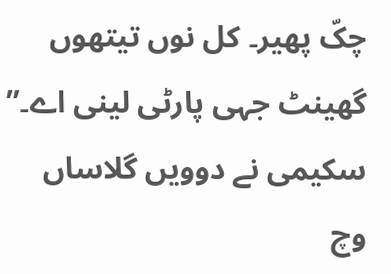چکّ پھیر۔ کل نوں تیتھوں گھینٹ جہی پارٹی لینی اے۔” سکیمی نے دوویں گلاساں وچ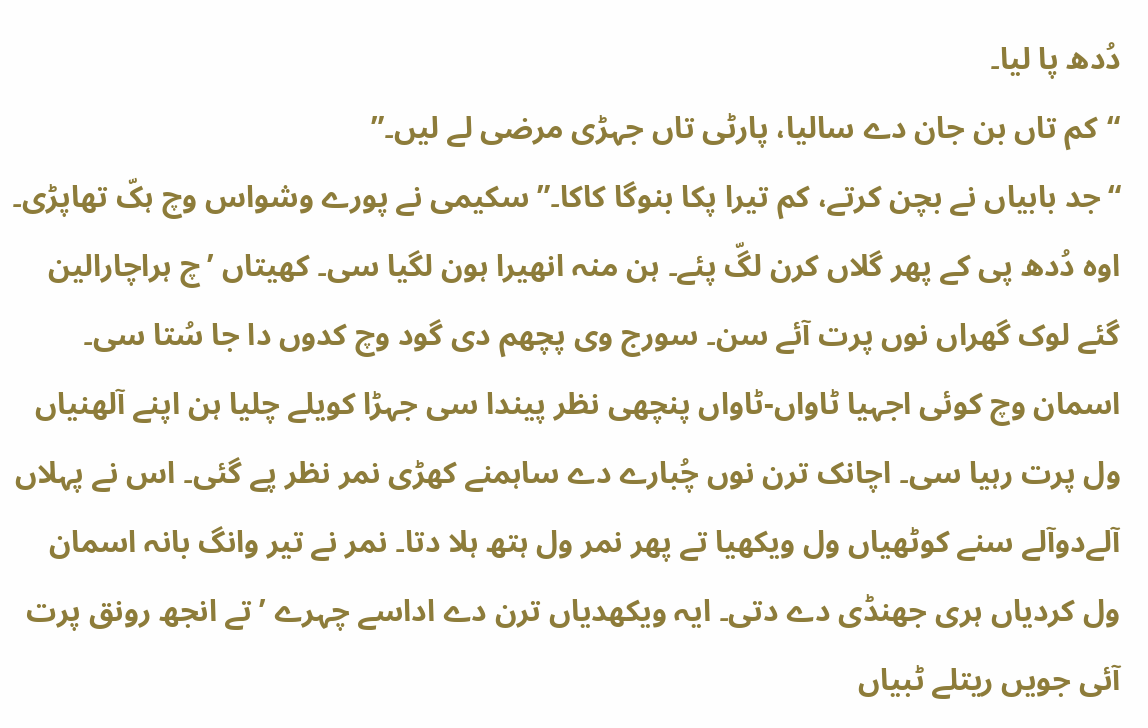دُدھ پا لیا۔
“کم تاں بن جان دے سالیا، پارٹی تاں جہڑی مرضی لے لیں۔”
“جد بابیاں نے بچن کرتے، کم تیرا پکا بنوگا کاکا۔” سکیمی نے پورے وشواس وچ ہکّ تھاپڑی۔
اوہ دُدھ پی کے پھر گلاں کرن لگّ پئے۔ ہن منہ انھیرا ہون لگیا سی۔ کھیتاں ’چ ہراچارالین گئے لوک گھراں نوں پرت آئے سن۔ سورج وی پچھم دی گود وچ کدوں دا جا سُتا سی۔ اسمان وچ کوئی اجہیا ٹاواں-ٹاواں پنچھی نظر پیندا سی جہڑا کویلے چلیا ہن اپنے آلھنیاں ول پرت رہیا سی۔ اچانک ترن نوں چُبارے دے ساہمنے کھڑی نمر نظر پے گئی۔ اس نے پہلاں آلےدوآلے سنے کوٹھیاں ول ویکھیا تے پھر نمر ول ہتھ ہلا دتا۔ نمر نے تیر وانگ بانہ اسمان ول کردیاں ہری جھنڈی دے دتی۔ ایہ ویکھدیاں ترن دے اداسے چہرے ’تے انجھ رونق پرت آئی جویں ریتلے ٹبیاں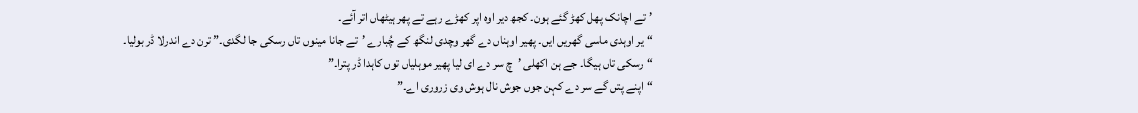’تے اچانک پھل کھڑ گئے ہون۔ کجھ دیر اوہ اپر کھڑے رہے تے پھر ہیٹھاں اتر آئے۔
“یر اوہدی ماسی گھریں ایں۔ پھیر اوہناں دے گھر وچدی لنگھ کے چُبارے ’تے جانا مینوں تاں رسکی جا لگدی۔” ترن دے اندرلا ڈر بولیا۔
“رسکی تاں ہیگا۔ جے ہن اکھلی ’چ سر دے ای لیا پھیر موہلیاں توں کاہدا ڈر پترا۔”
“اپنے پتں گے سر دے کہن جوں جوش نال ہوش وی زروری اے۔”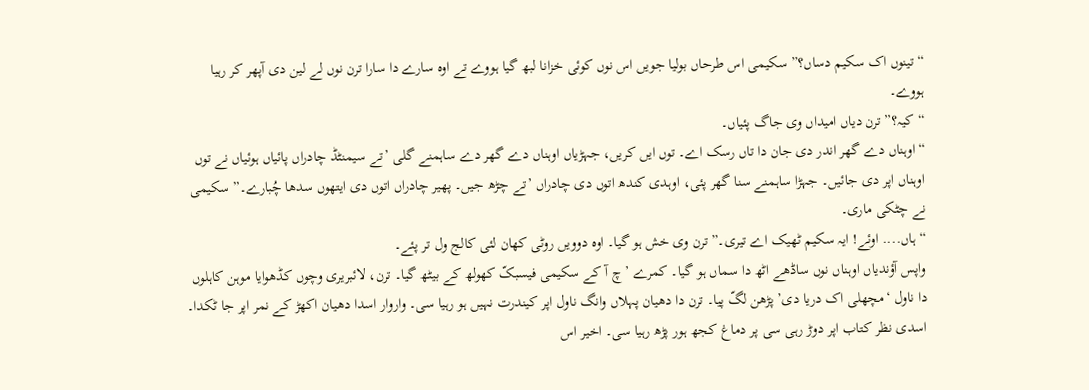“تینوں اک سکیم دساں؟” سکیمی اس طرحاں بولیا جویں اس نوں کوئی خزانا لبھ گیا ہووے تے اوہ سارے دا سارا ترن نوں لے لین دی آپھر کر رہیا ہووے۔
“کیہ؟” ترن دیاں امیداں وی جاگ پئیاں۔
“اوہناں دے گھر اندر دی جان دا تاں رسک اے۔ توں ایں کریں، جہڑیاں اوہناں دے گھر دے ساہمنے گلی ’تے سیمنٹڈ چادراں پائیاں ہوئیاں نے توں اوہناں اپر دی جائیں۔ جہڑا ساہمنے سنا گھر پئی، اوہدی کندھ اتوں دی چادراں ’تے چڑھ جیں۔ پھیر چادراں اتوں دی ایتھوں سدھا چُبارے۔” سکیمی نے چٹکی ماری۔
“ہاں.... اوئے! ایہ سکیم ٹھیک اے تیری۔” ترن وی خش ہو گیا۔ اوہ دوویں روٹی کھان لئی کالج ول تر پئے۔
واپس آؤندیاں اوہناں نوں ساڈھے اٹھ دا سماں ہو گیا۔ کمرے ’چ آ کے سکیمی فیسبکّ کھولھ کے بیٹھ گیا۔ ترن، لائبریری وچوں کڈھوایا موہن کاہلوں دا ناول ‘مچھلی اک دریا دی’ پڑھن لگّ پیا۔ ترن دا دھیان پہلاں وانگ ناول اپر کیندرت نہیں ہو رہیا سی۔ واروار اسدا دھیان اکھڑ کے نمر اپر جا ٹکدا۔ اسدی نظر کتاب اپر دوڑ رہی سی پر دماغ کجھ ہور پڑھ رہیا سی۔ اخیر اس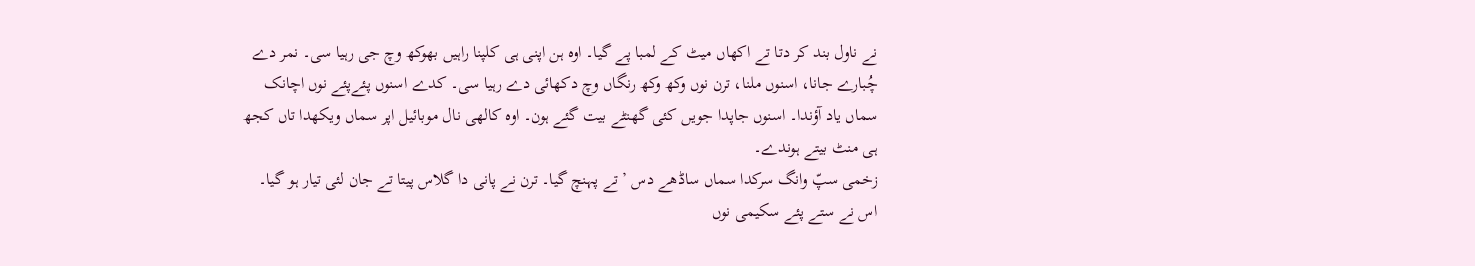نے ناول بند کر دتا تے اکھاں میٹ کے لمبا پے گیا۔ اوہ ہن اپنی ہی کلپنا راہیں بھوکھ وچ جی رہیا سی۔ نمر دے چُبارے جانا، اسنوں ملنا، ترن نوں وکھ وکھ رنگاں وچ دکھائی دے رہیا سی۔ کدے اسنوں پئےپئے نوں اچانک سماں یاد آؤندا۔ اسنوں جاپدا جویں کئی گھنٹے بیت گئے ہون۔ اوہ کالھی نال موبائیل اپر سماں ویکھدا تاں کجھ ہی منٹ بیتے ہوندے۔
زخمی سپّ وانگ سرکدا سماں ساڈھے دس ’تے پہنچ گیا۔ ترن نے پانی دا گلاس پیتا تے جان لئی تیار ہو گیا۔ اس نے ستے پئے سکیمی نوں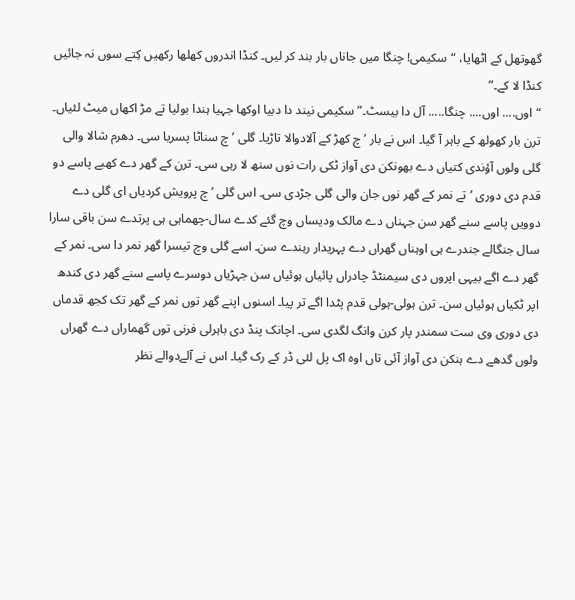گھوتھل کے اٹھایا، “سکیمی! چنگا میں جاناں بار بند کر لیں۔ کنڈا اندروں کھلھا رکھیں کِتے سوں نہ جائیں کنڈا لا کے۔”
“اوں.... اوں.... چنگا..... آل دا بیسٹ۔” سکیمی نیند دا دبیا اوکھا جہیا ہندا بولیا تے مڑ اکھاں میٹ لئیاں۔
ترن بار کھولھ کے باہر آ گیا۔ اس نے بار ’چ کھڑ کے آلادوالا تاڑیا۔ گلی ’چ سناٹا پسریا سی۔ دھرم شالا والی گلی ولوں آؤندی کتیاں دے بھونکن دی آواز ٹکی رات نوں سنھ لا رہی سی۔ ترن کے گھر دے کھبے پاسے دو قدم دی دوری ’تے نمر کے گھر نوں جان والی گلی جڑدی سی۔ اس گلی ’چ پرویش کردیاں ای گلی دے دوویں پاسے سنے گھر سن جہناں دے مالک ودیساں وچ گئے کدے سال-چھماہی ہی پرتدے سن باقی سارا سال جنگالے جندرے ہی اوہناں گھراں دے پہریدار رہندے سن۔ اسے گلی وچ تیسرا گھر نمر دا سی۔ نمر کے گھر دے اگے بیہی اپروں دی سیمنٹڈ چادراں پائیاں ہوئیاں سن جہڑیاں دوسرے پاسے سنے گھر دی کندھ اپر ٹکیاں ہوئیاں سن۔ ترن ہولی-ہولی قدم پٹدا اگے تر پیا۔ اسنوں اپنے گھر توں نمر کے گھر تک کجھ قدماں دی دوری وی ست سمندر پار کرن وانگ لگدی سی۔ اچانک پنڈ دی باہرلی فرنی توں گھماراں دے گھراں ولوں گدھے دے ہنکن دی آواز آئی تاں اوہ اک پل لئی ڈر کے رک گیا۔ اس نے آلےدوالے نظر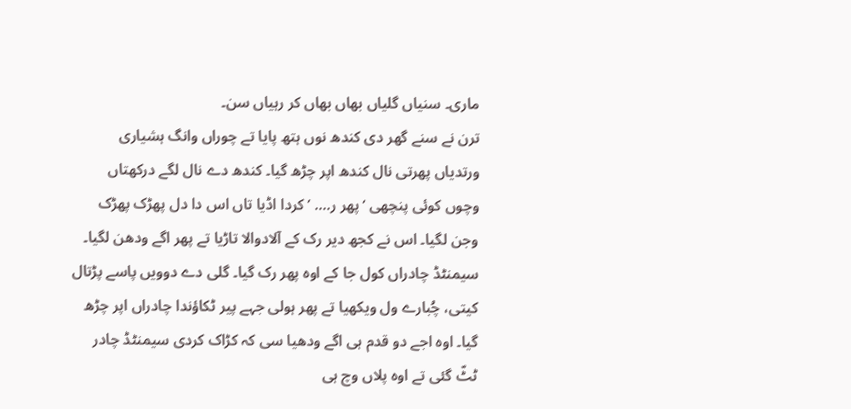ماری۔ سنیاں گلیاں بھاں بھاں کر رہیاں سن۔
ترن نے سنے گھر دی کندھ نوں ہتھ پایا تے چوراں وانگ ہشیاری ورتدیاں پھرتی نال کندھ اپر چڑھ گیا۔ کندھ دے نال لگے درکھتاں وچوں کوئی پنچھی ‘پھر ر.... ’ کردا اڈیا تاں اس دا دل پھڑک پھڑک وجن لگیا۔ اس نے کجھ دیر رک کے آلادوالا تاڑیا تے پھر اگے ودھن لگیا۔ سیمنٹڈ چادراں کول جا کے اوہ پھر رک گیا۔ گلی دے دوویں پاسے پڑتال کیتی، چُبارے ول ویکھیا تے پھر ہولی جہے پیر ٹکاؤندا چادراں اپر چڑھ گیا۔ اوہ اجے دو قدم ہی اگے ودھیا سی کہ کڑاک کردی سیمنٹڈ چادر ٹٹّ گئی تے اوہ پلاں وچ ہی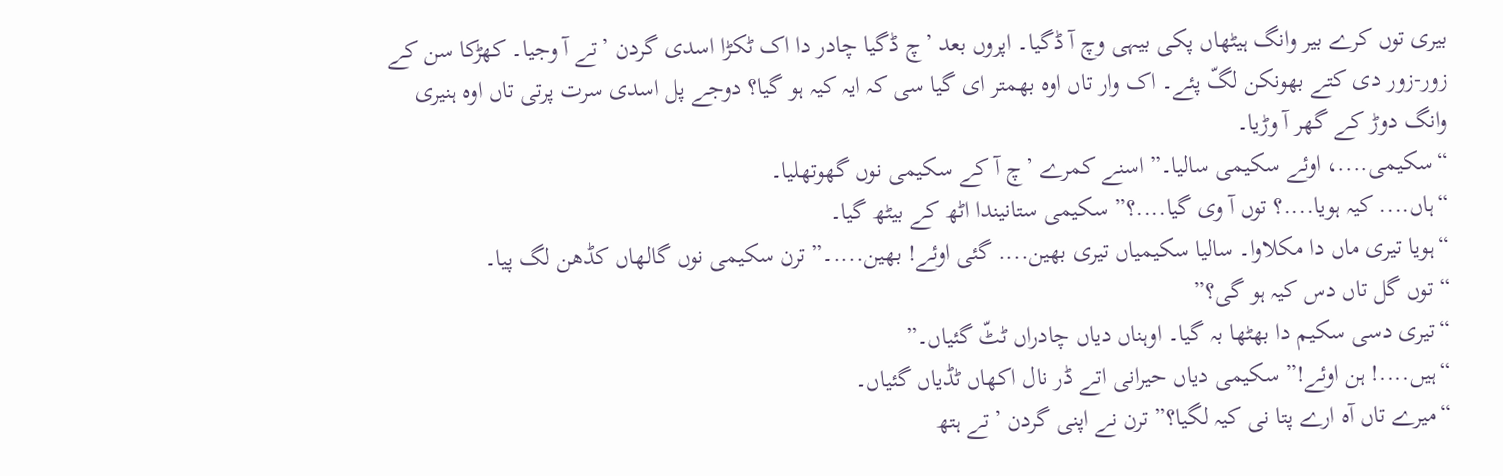بیری توں کرے بیر وانگ ہیٹھاں پکی بیہی وچ آ ڈگیا۔ اپروں بعد ’چ ڈگیا چادر دا اک ٹکڑا اسدی گردن ’تے آ وجیا۔ کھڑکا سن کے زور-زور دی کتے بھونکن لگّ پئے۔ اک وار تاں اوہ بھمتر ای گیا سی کہ ایہ کیہ ہو گیا؟ دوجے پل اسدی سرت پرتی تاں اوہ ہنیری وانگ دوڑ کے گھر آ وڑیا۔
“سکیمی....، اوئے سکیمی سالیا۔” اسنے کمرے ’چ آ کے سکیمی نوں گھوتھلیا۔
“ہاں.... کیہ ہویا....؟ توں آ وی گیا....؟” سکیمی ستانیندا اٹھ کے بیٹھ گیا۔
“ہویا تیری ماں دا مکلاوا۔ سالیا سکیمیاں تیری بھین.... گئی اوئے! بھین....۔” ترن سکیمی نوں گالھاں کڈھن لگ پیا۔
“توں گل تاں دس کیہ ہو گی؟”
“تیری دسی سکیم دا بھٹھا بہ گیا۔ اوہناں دیاں چادراں ٹٹّ گئیاں۔”
“ہیں....! ہن اوئے!” سکیمی دیاں حیرانی اتے ڈر نال اکھاں ٹڈیاں گئیاں۔
“میرے تاں آہ ارے پتا نی کیہ لگیا؟” ترن نے اپنی گردن ’تے ہتھ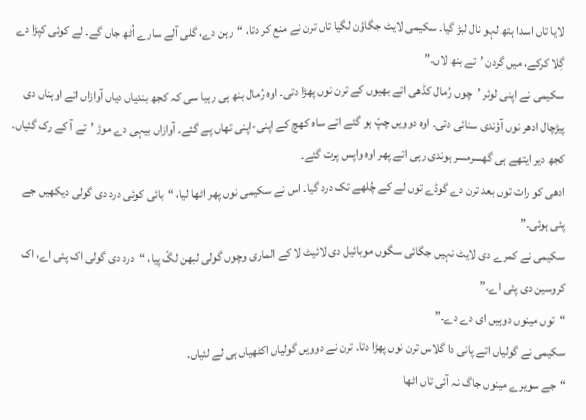لایا تاں اسدا ہتھ لہو نال لبڑ گیا۔ سکیمی لایٹ جگاؤن لگیا تاں ترن نے منع کر دتا، “رہن دے، گلی آلے سارے اُٹھ جاں گے۔ لے کوئی کپڑا دے گِلا کرکے، میں گردن ’تے بنھ لاں۔”
سکیمی نے اپنی لوئر ’چوں رُمال کڈھی اتے بھیوں کے ترن نوں پھڑا دتی۔ اوہ رُمال بنھ ہی رہیا سی کہ کجھ بندیاں دیاں آوازاں اتے اوہناں دی پیڑچال ادھر نوں آؤندی سنائی دتی۔ اوہ دوویں چپّ ہو گئے اتے ساہ کھچ کے اپنی-اپنی تھاں پے گئے۔ آوازاں بیہی دے موڑ ’تے آ کے رک گئیاں۔ کجھ دیر ایتھے ہی گھسرمسر ہوندی رہی اتے پھر اوہ واپس پرت گئے۔
ادھی کو رات توں بعد ترن دے گوڈے توں لے کے چُلھے تک درد گیا۔ اس نے سکیمی نوں پھر اٹھا لیا، “بائی کوئی درد دی گولی دیکھیں جے پئی ہوئی۔”
سکیمی نے کمرے دی لایٹ نہیں جگائی سگوں موبائیل دی لائیٹ لا کے الماری وچوں گولی لبھن لگّ پیا، “درد دی گولی اک پئی اے، اک کروسین دی پئی اے۔”
“توں مینوں دوہیں ای دے دے۔”
سکیمی نے گولیاں اتے پانی دا گلاس ترن نوں پھڑا دتا۔ ترن نے دوویں گولیاں اکٹھیاں ہی لے لئیاں۔
“جے سویرے مینوں جاگ نہ آئی تاں اٹھا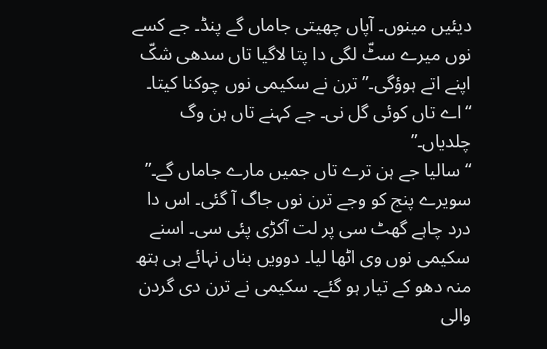دیئیں مینوں۔ آپاں چھیتی جاماں گے پنڈ۔ جے کسے نوں میرے سٹّ لگی دا پتا لاگیا تاں سدھی شکّ اپنے اتے ہوؤگی۔” ترن نے سکیمی نوں چوکنا کیتا۔
“اے تاں کوئی گل نی۔ جے کہنے تاں ہن وگ چلدیاں۔”
“سالیا جے ہن ترے تاں جمیں مارے جاماں گے۔”
سویرے پنج کو وجے ترن نوں جاگ آ گئی۔ اس دا درد چاہے گھٹ سی پر لت آکڑی پئی سی۔ اسنے سکیمی نوں وی اٹھا لیا۔ دوویں بناں نہائے ہی ہتھ منہ دھو کے تیار ہو گئے۔ سکیمی نے ترن دی گردن والی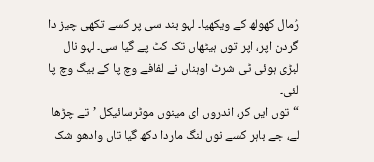رُمال کھولھ کے ویکھیا۔ لہو بند سی پر کسے تکھی چیز دا گردن اپر، اپر توں ہیٹھاں تک کٹ پے گیا سی۔ لہو نال لبڑی ہوئی ٹی شرٹ اوہناں نے لفافے وچ پا کے بیگ وچ پا لئی۔
“توں ایں کر، اندروں ای مینوں موٹرسائیکل ’تے چڑھا لے، جے باہر کسے نوں لنگ ماردا دکھ گیا تاں وادھو شک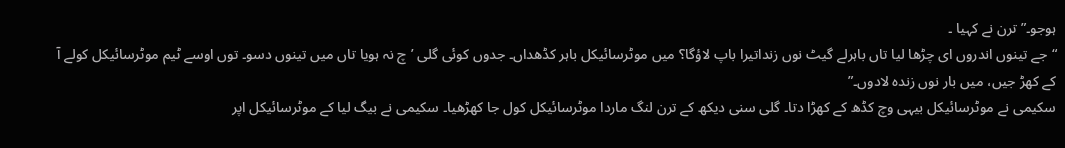ہوجو۔” ترن نے کہیا ۔
“جے تینوں اندروں ای چڑھا لیا تاں باہرلے گیٹ نوں زنداتیرا باپ لاؤگا؟ میں موٹرسائیکل باہر کڈھداں۔ جدوں کوئی گلی ’چ نہ ہویا تاں میں تینوں دسو۔ توں اوسے ٹیم موٹرسائیکل کولے آ کے کھڑ جیں، میں بار نوں زندہ لادوں۔”
سکیمی نے موٹرسائیکل بیہی وچ کڈھ کے کھڑا دتا۔ گلی سنی دیکھ کے ترن لنگ ماردا موٹرسائیکل کول جا کھڑھیا۔ سکیمی نے بیگ لیا کے موٹرسائیکل اپر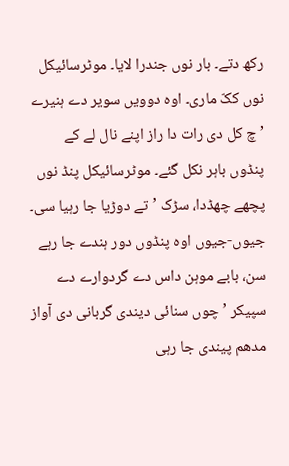رکھ دتے۔ بار نوں جندرا لایا۔ موٹرسائیکل نوں ککّ ماری۔ اوہ دوویں سویر دے ہنیرے ’چ کل دی رات دا راز اپنے نال لے کے پنڈوں باہر نکل گئے۔ موٹرسائیکل پنڈ نوں پچھے چھڈدا، سڑک ’تے دوڑیا جا رہیا سی۔ جیوں-جیوں اوہ پنڈوں دور ہندے جا رہے سن، بابے موہن داس دے گردوارے دے سپیکر ’چوں سنائی دیندی گربانی دی آواز مدھم پیندی جا رہی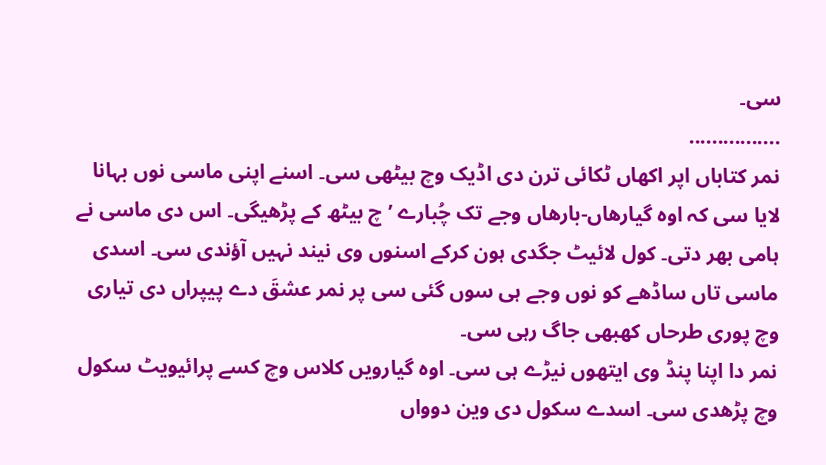سی۔
................
نمر کتاباں اپر اکھاں ٹکائی ترن دی اڈیک وچ بیٹھی سی۔ اسنے اپنی ماسی نوں بہانا لایا سی کہ اوہ گیارھاں-بارھاں وجے تک چُبارے ’چ بیٹھ کے پڑھیگی۔ اس دی ماسی نے ہامی بھر دتی۔ کول لائیٹ جگدی ہون کرکے اسنوں وی نیند نہیں آؤندی سی۔ اسدی ماسی تاں ساڈھے کو نوں وجے ہی سوں گئی سی پر نمر عشقَ دے پیپراں دی تیاری وچ پوری طرحاں کھبھی جاگ رہی سی۔
نمر دا اپنا پنڈ وی ایتھوں نیڑے ہی سی۔ اوہ گیارویں کلاس وچ کسے پرائیویٹ سکول وچ پڑھدی سی۔ اسدے سکول دی وین دوواں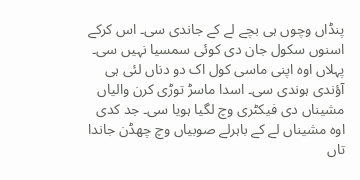پنڈاں وچوں ہی بچے لے کے جاندی سی۔ اس کرکے اسنوں سکول جان دی کوئی سمسیا نہیں سی۔ پہلاں اوہ اپنی ماسی کول اک دو دناں لئی ہی آؤندی ہوندی سی۔ اسدا ماسڑ توڑی کرن والیاں مشیناں دی فیکٹری وچ لگیا ہویا سی۔ جد کدی اوہ مشیناں لے کے باہرلے صوبیاں وچ چھڈن جاندا تاں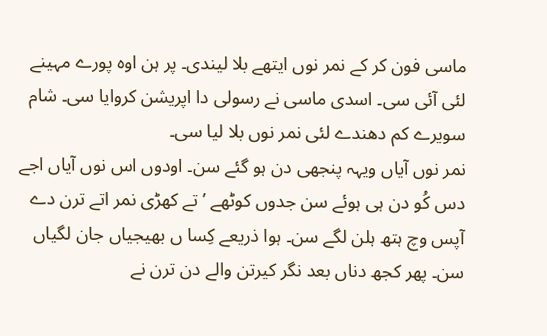ماسی فون کر کے نمر نوں ایتھے بلا لیندی۔ پر ہن اوہ پورے مہینے لئی آئی سی۔ اسدی ماسی نے رسولی دا اپریشن کروایا سی۔ شام سویرے کم دھندے لئی نمر نوں بلا لیا سی۔
نمر نوں آیاں ویہہ پنجھی دن ہو گئے سن۔ اودوں اس نوں آیاں اجے دس کُو دن ہی ہوئے سن جدوں کوٹھے ’تے کھڑی نمر اتے ترن دے آپس وچ ہتھ ہلن لگے سن۔ ہوا ذریعے کِسا ں بھیجیاں جان لگیاں سن۔ پھر کجھ دناں بعد نگر کیرتن والے دن ترن نے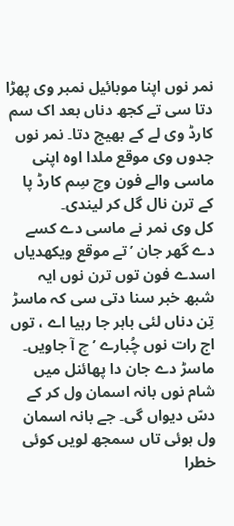نمر نوں اپنا موبائیل نمبر وی پھڑا دتا سی تے کجھ دناں بعد اک سم کارڈ وی لے کے بھیج دتا۔ نمر نوں جدوں وی موقع ملدا اوہ اپنی ماسی والے فون وچ سِم کارڈ پا کے ترن نال گل کر لیندی۔
کل وی نمر نے ماسی دے کسے دے گھر جان ’تے موقع ویکھدیاں اسدے فون توں ترن نوں ایہ شبھ خبر سنا دتی سی کہ ماسڑ تِن دناں لئی باہر جا رہیا اے ، توں اج رات نوں چُبارے ’چ آ جاویں۔ ماسڑ دے جان دا پھائنل میں شام نوں بانہ اسمان ول کر کے دسّ دیواں گی۔ جے بانہ اسمان ول ہوئی تاں سمجھ لویں کوئی خطرا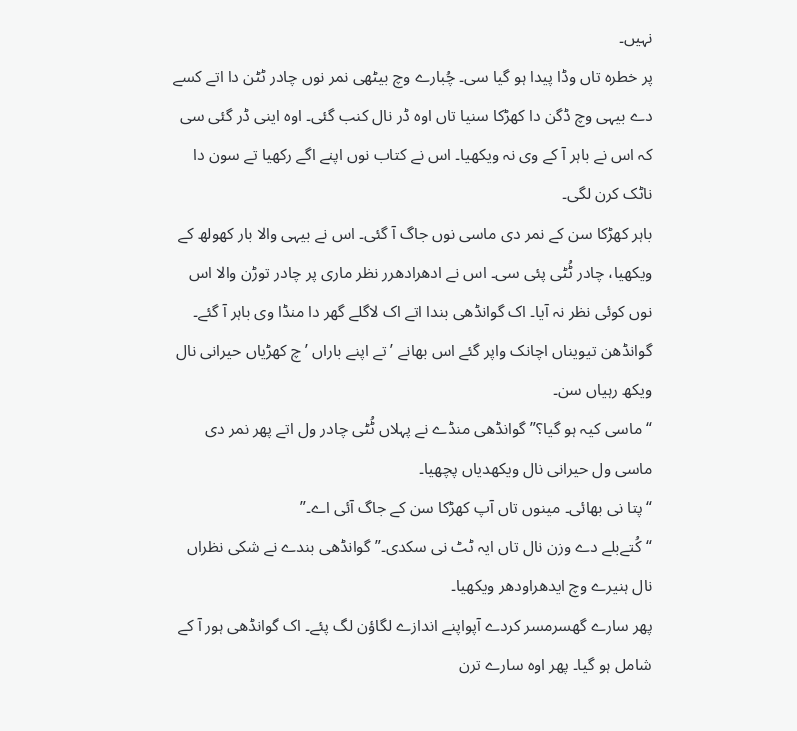نہیں۔
پر خطرہ تاں وڈا پیدا ہو گیا سی۔ چُبارے وچ بیٹھی نمر نوں چادر ٹٹن دا اتے کسے دے بیہی وچ ڈگن دا کھڑکا سنیا تاں اوہ ڈر نال کنب گئی۔ اوہ اینی ڈر گئی سی کہ اس نے باہر آ کے وی نہ ویکھیا۔ اس نے کتاب نوں اپنے اگے رکھیا تے سون دا ناٹک کرن لگی۔
باہر کھڑکا سن کے نمر دی ماسی نوں جاگ آ گئی۔ اس نے بیہی والا بار کھولھ کے ویکھیا، چادر ٹُٹی پئی سی۔ اس نے ادھرادھرر نظر ماری پر چادر توڑن والا اس نوں کوئی نظر نہ آیا۔ اک گوانڈھی بندا اتے اک لاگلے گھر دا منڈا وی باہر آ گئے۔ گوانڈھن تیویناں اچانک واپر گئے اس بھانے ’تے اپنے باراں ’چ کھڑیاں حیرانی نال ویکھ رہیاں سن۔
“ماسی کیہ ہو گیا؟” گوانڈھی منڈے نے پہلاں ٹُٹی چادر ول اتے پھر نمر دی ماسی ول حیرانی نال ویکھدیاں پچھیا۔
“پتا نی بھائی۔ مینوں تاں آپ کھڑکا سن کے جاگ آئی اے۔”
“کُتےبلے دے وزن نال تاں ایہ ٹٹ نی سکدی۔” گوانڈھی بندے نے شکی نظراں نال ہنیرے وچ ایدھراودھر ویکھیا۔
پھر سارے گھسرمسر کردے آپواپنے اندازے لگاؤن لگ پئے۔ اک گوانڈھی ہور آ کے شامل ہو گیا۔ پھر اوہ سارے ترن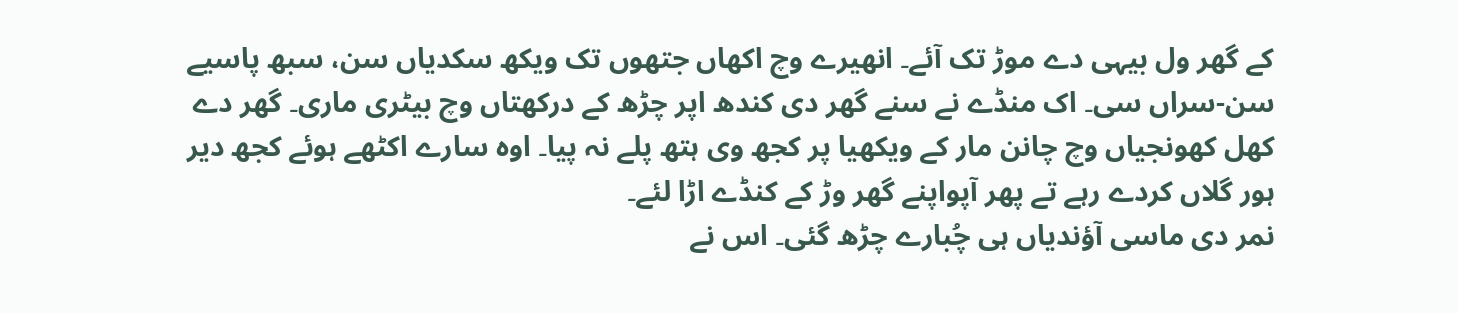کے گھر ول بیہی دے موڑ تک آئے۔ انھیرے وچ اکھاں جتھوں تک ویکھ سکدیاں سن، سبھ پاسیے سن-سراں سی۔ اک منڈے نے سنے گھر دی کندھ اپر چڑھ کے درکھتاں وچ بیٹری ماری۔ گھر دے کھل کھونجیاں وچ چانن مار کے ویکھیا پر کجھ وی ہتھ پلے نہ پیا۔ اوہ سارے اکٹھے ہوئے کجھ دیر ہور گلاں کردے رہے تے پھر آپواپنے گھر وڑ کے کنڈے اڑا لئے۔
نمر دی ماسی آؤندیاں ہی چُبارے چڑھ گئی۔ اس نے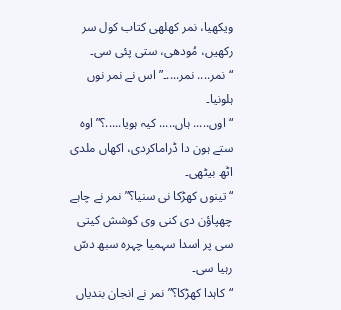ویکھیا، نمر کھلھی کتاب کول سر رکھیں، مُودھی، ستی پئی سی۔
“نمر.... نمر....۔” اس نے نمر نوں ہلونیا۔
“اوں..... ہاں..... کیہ ہویا.....؟” اوہ ستے ہون دا ڈراماکردی، اکھاں ملدی اٹھ بیٹھی۔
“تینوں کھڑکا نی سنیا؟” نمر نے چاہے چھپاؤن دی کنی وی کوشش کیتی سی پر اسدا سہمیا چہرہ سبھ دسّ رہیا سی۔
“کاہدا کھڑکا؟” نمر نے انجان بندیاں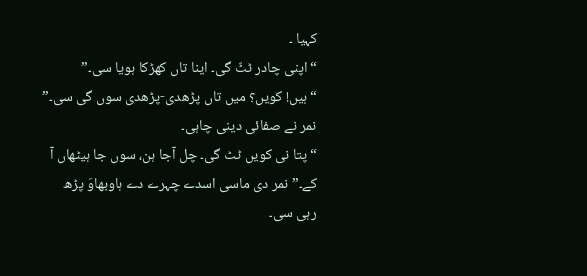کہیا ۔
“اپنی چادر ٹٹّ گی۔ اینا تاں کھڑکا ہویا سی۔”
“ہیں! کویں؟ میں تاں پڑھدی-پڑھدی سوں گی سی۔” نمر نے صفائی دینی چاہی۔
“پتا نی کویں ٹٹ گی۔ چل آجا ہن، سوں جا ہیٹھاں آ کے۔” نمر دی ماسی اسدے چہرے دے ہاوبھاوَ پڑھ رہی سی۔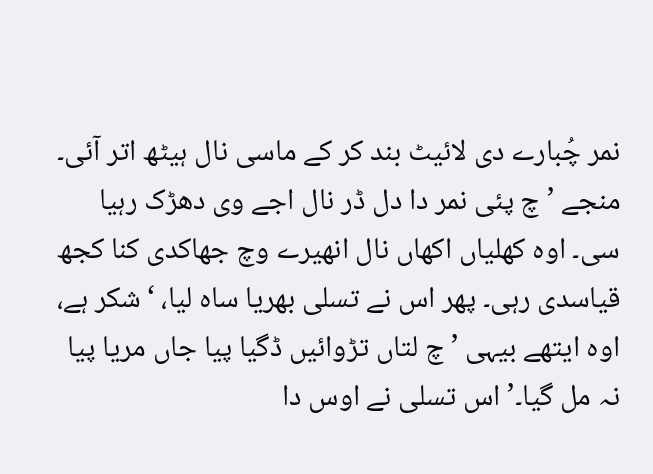نمر چُبارے دی لائیٹ بند کر کے ماسی نال ہیٹھ اتر آئی۔ منجے ’چ پئی نمر دا دل ڈر نال اجے وی دھڑک رہیا سی۔ اوہ کھلیاں اکھاں نال انھیرے وچ جھاکدی کنا کجھ قیاسدی رہی۔ پھر اس نے تسلی بھریا ساہ لیا، ‘شکر ہے، اوہ ایتھے بیہی ’چ لتاں تڑوائیں ڈگیا پیا جاں مریا پیا نہ مل گیا۔’ اس تسلی نے اوس دا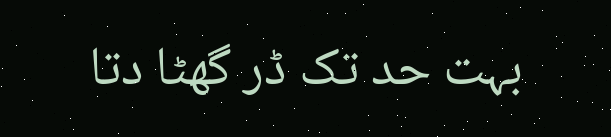بہت حد تک ڈر گھٹا دتا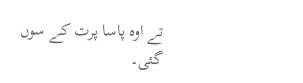تے اوہ پاسا پرت کے سوں گئی۔